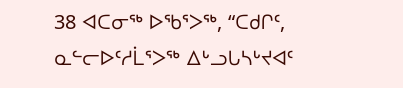38 ᐊᑕᓂᖅ ᐅᖃᕐᐳᖅ, “ᑕᑯᒋᑦ, ᓇᓪᓕᐅᑦᓱᒫᕐᐳᖅ ᐃᒡᓗᒐᓴᒡᔪᐊᑦ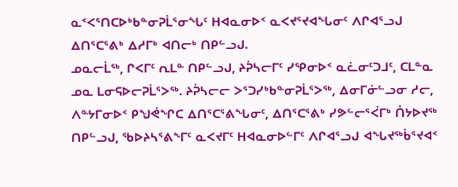ᓇᑉᐸᕐᑎᑕᐅᒃᑲᓐᓂᕈᒫᕐᓂᖓᑦ ᕼᐊᓇᓂᐅᑉ ᓇᐸᔪᕐᔪᐊᖓᓂᑦ ᐱᒋᐊᕐᓗᒍ ᐃᑎᕐᑕᕐᕕᒃ ᐃᓱᒥᒃ ᐊᑎᓕᒃ ᑎᑭᓪᓗᒍ.
ᓄᓇᓕᒫᖅ, ᒋᐸᒥᑦ ᕆᒪᓐ ᑎᑭᓪᓗᒍ, ᔨᕉᓴᓕᒥᑦ ᓯᕿᓂᐅᑉ ᓇᓛᓂᑦᑐᒧᑦ, ᑕᒪᓐᓇ ᓄᓇ ᒪᓂᕋᐅᓕᕈᒫᕐᐳᖅ. ᔨᕉᓴᓕᓕ ᐳᕐᑐᓯᒃᑲᓐᓂᕈᒫᕐᐳᖅ, ᐃᓂᒥᓃᓪᓗᓂ ᓱᓕ, ᐱᓐᔭᒥᓂᐅᑉ ᑭᖑᕚᖏᑕ ᐃᑎᕐᑕᕐᕕᖓᓂᑦ, ᐃᑎᕐᑕᕐᕕᒃ ᓯᕗᓪᓕᕐᐹᒥᒃ ᑍᔭᐅᔪᖅ ᑎᑭᓪᓗᒍ, ᖃᐅᔨᓴᕐᕕᖕᒥᑦ ᓇᐸᔪᒥᑦ ᕼᐊᓇᓂᐅᓪᒥᑦ ᐱᒋᐊᕐᓗᒍ ᐊᖓᔪᖅᑳᕐᔪᐊᑉ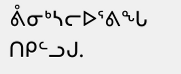ᕔᓂᒃᓴᓕᐅᕐᕕᖓ ᑎᑭᓪᓗᒍ.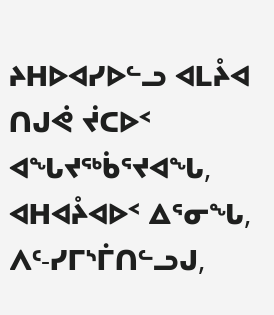ᔨᕼᐅᐊᓯᐅᓪᓗ ᐊᒪᔧᐊ ᑎᒍᕚ ᔫᑕᐅᑉ ᐊᖓᔪᖅᑳᕐᔪᐊᖓ, ᐊᕼᐊᔧᐊᐅᑉ ᐃᕐᓂᖓ, ᐱᑦ-ᓯᒥᔅᒦᑎᓪᓗᒍ,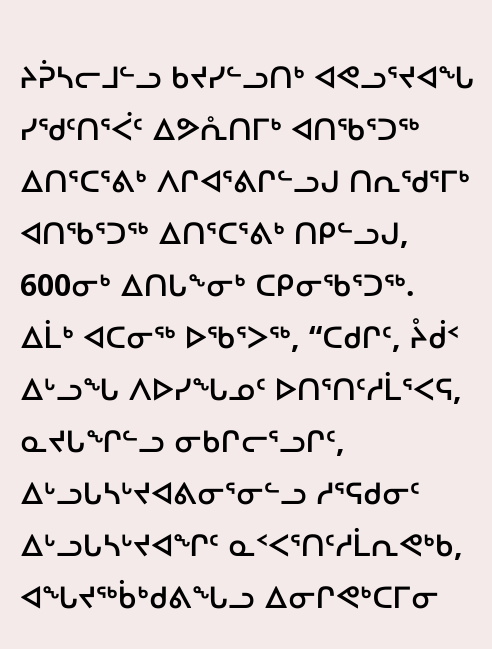ᔨᕉᓴᓕᒧᓪᓗ ᑲᔪᓯᓪᓗᑎᒃ ᐊᕙᓗᕐᔪᐊᖓ ᓯᖁᑦᑎᕐᐹᑦ ᐃᕗᕅᑎᒥᒃ ᐊᑎᖃᕐᑐᖅ ᐃᑎᕐᑕᕐᕕᒃ ᐱᒋᐊᕐᕕᒋᓪᓗᒍ ᑎᕆᖁᕐᒥᒃ ᐊᑎᖃᕐᑐᖅ ᐃᑎᕐᑕᕐᕕᒃ ᑎᑭᓪᓗᒍ, 600ᓂᒃ ᐃᑎᒐᖕᓂᒃ ᑕᑭᓂᖃᕐᑐᖅ.
ᐃᒫᒃ ᐊᑕᓂᖅ ᐅᖃᕐᐳᖅ, “ᑕᑯᒋᑦ, ᔧᑰᑉ ᐃᒡᓗᖓ ᐱᐅᓯᖓᓄᑦ ᐅᑎᕐᑎᑦᓱᒫᕐᐸᕋ, ᓇᔪᒐᖏᓪᓗ ᓂᑲᒋᓕᕐᓗᒋᑦ, ᐃᒡᓗᒐᓴᒡᔪᐊᕕᓂᕐᓂᓪᓗ ᓱᕐᕋᑯᓂᑦ ᐃᒡᓗᒐᓴᒡᔪᐊᖏᑦ ᓇᑉᐸᕐᑎᑦᓱᒫᕆᕙᒃᑲ, ᐊᖓᔪᖅᑳᒃᑯᕕᖓᓗ ᐃᓂᒋᕙᒃᑕᒥᓂ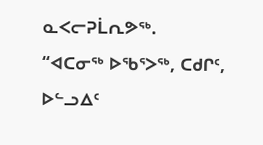ᓇᐸᓕᕈᒫᕆᕗᖅ.
“ᐊᑕᓂᖅ ᐅᖃᕐᐳᖅ, ᑕᑯᒋᑦ, ᐅᓪᓗᐃᑦ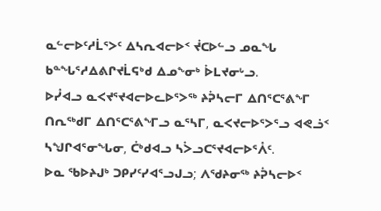ᓇᓪᓕᐅᑦᓱᒫᕐᐳᑦ ᐃᓴᕆᐊᓕᐅᑉ ᔫᑕᐅᓪᓗ ᓄᓇᖓ ᑲᓐᖓᕐᓱᐃᕕᒋᔪᒫᕋᒃᑯ ᐃᓄᖕᓂᒃ ᐆᒪᔪᓂᒡᓗ.
ᐅᓮᐊᓗ ᓇᐸᔪᕐᔪᐊᓕᐅᓚᐅᕐᐳᖅ ᔨᕉᓴᓕᒥ ᐃᑎᕐᑕᕐᕕᖕᒥ ᑎᕆᖅᑯᒥ ᐃᑎᕐᑕᕐᕕᖕᒥᓗ ᓇᕐᓴᒥ, ᓇᐸᔪᓕᐅᕐᐳᕐᓗ ᐊᕙᓘᑉ ᓴᖑᒋᐊᕐᓂᖓᓂ, ᑖᒃᑯᐊᓗ ᓴᐴᓗᑕᕐᔪᐊᓕᐅᕐᐰᑦ.
ᐅᓇ ᖃᐅᔨᒍᒃ ᑐᑭᓯᑦᓯᐊᕐᓗᒍᓗ; ᐱᖁᔨᓂᖅ ᔨᕉᓴᓕᐅᑉ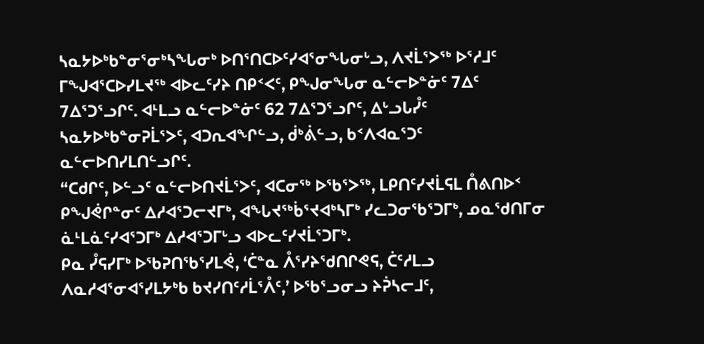ᓴᓇᔭᐅᒃᑲᓐᓂᕐᓂᒃᓴᖓᓂᒃ ᐅᑎᕐᑎᑕᐅᑦᓯᐊᕐᓂᖓᓂᒡᓗ, ᐱᔪᒫᕐᐳᖅ ᐅᕐᓱᒧᑦ ᒥᖑᐊᕐᑕᐅᓯᒪᔪᖅ ᐊᐅᓚᑦᓯᔨ ᑎᑭᑉᐸᑦ, ᑭᖑᓂᖓᓂ ᓇᓪᓕᐅᓐᓃᑦ 7ᐃᑦ 7ᐃᕐᑐᕐᓗᒋᑦ. ᐊᒻᒪᓗ ᓇᓪᓕᐅᓐᓃᑦ 62 7ᐃᕐᑐᕐᓗᒋᑦ, ᐃᒡᓗᒐᓮᑦ ᓴᓇᔭᐅᒃᑲᓐᓂᕈᒫᕐᐳᑦ, ᐊᑐᕆᐊᖏᓪᓗ, ᑰᒃᕖᓪᓗ, ᑲᑉᐱᐊᓇᕐᑐᑦ ᓇᓪᓕᐅᑎᓯᒪᑎᓪᓗᒋᑦ.
“ᑕᑯᒋᑦ, ᐅᓪᓗᑦ ᓇᓪᓕᐅᑎᔪᒫᕐᐳᑦ, ᐊᑕᓂᖅ ᐅᖃᕐᐳᖅ, ᒪᑭᑎᑦᓯᔪᒫᕋᒪ ᑍᕕᑎᐅᑉ ᑭᖑᕚᒋᓐᓂᑦ ᐃᓱᐊᕐᑐᓕᔪᒥᒃ, ᐊᖓᔪᖅᑳᕐᔪᐊᒃᓴᒥᒃ ᓯᓚᑐᓂᖃᕐᑐᒥᒃ, ᓄᓇᖁᑎᒥᓂ ᓈᒻᒪᓈᑦᓯᐊᕐᑐᒥᒃ ᐃᓱᐊᕐᑐᒥᒡᓗ ᐊᐅᓚᑦᓯᔪᒫᕐᑐᒥᒃ.
ᑭᓇ ᓮᕋᓯᒥᒃ ᐅᖃᕈᑎᖃᕐᓯᒪᕚ, ‘ᑖᓐᓇ ᐰᕐᓯᔨᖁᑎᒋᕙᕋ, ᑖᑦᓱᒪᓗ ᐱᓇᓱᐊᕐᓂᐊᕐᓯᒪᔭᒃᑲ ᑲᔪᓯᑎᑦᓱᒫᕐᐰᑦ,’ ᐅᖃᕐᓗᓂᓗ ᔨᕉᓴᓕᒧᑦ,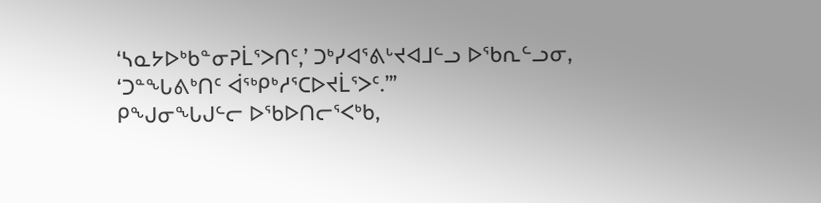‘ᓴᓇᔭᐅᒃᑲᓐᓂᕈᒫᕐᐳᑎᑦ,’ ᑐᒃᓯᐊᕐᕕᒡᔪᐊᒧᓪᓗ ᐅᖃᕆᓪᓗᓂ, ‘ᑐᓐᖓᕕᒃᑎᑦ ᐋᖅᑭᒃᓱᕐᑕᐅᔪᒫᕐᐳᑦ.’”
ᑭᖑᓂᖓᒍᓪᓕ ᐅᖃᐅᑎᓕᕐᐸᒃᑲ,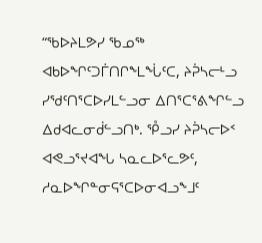“ᖃᐅᔨᒪᕗᓯ ᖃᓄᖅ ᐊᑲᐅᖏᑦᑐᒦᑎᒋᖕᒪᖔᑦᑕ, ᔨᕉᓴᓕᒻᓗ ᓯᖁᑦᑎᕐᑕᐅᓯᒪᓪᓗᓂ ᐃᑎᕐᑕᕐᕕᖏᓪᓗ ᐃᑯᐊᓚᓂᑰᓪᓗᑎᒃ. ᕾᓗᓯ ᔨᕉᓴᓕᐅᑉ ᐊᕙᓗᕐᔪᐊᖓ ᓴᓇᓚᐅᕐᓚᕗᑦ, ᓱᓇᐅᖏᓐᓂᕋᕐᑕᐅᓂᐊᓗᖕᒧᑦ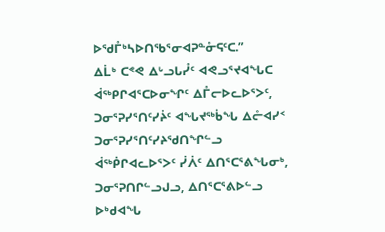ᐅᖁᒤᒃᓴᐅᑎᖃᕐᓂᐊᕈᓐᓁᕋᑦᑕ.”
ᐃᒫᒃ ᑕᕝᕙ ᐃᒡᓗᒐᓮᑦ ᐊᕙᓗᕐᔪᐊᖓᑕ ᐋᖅᑭᒋᐊᕐᑕᐅᓂᖏᑦ ᐃᒤᓕᐅᓚᐅᕐᐳᑦ, ᑐᓂᕐᕈᓯᕐᑎᑦᓯᔩᑦ ᐊᖓᔪᖅᑳᖓ ᐃᓔᐊᓯᑉ ᑐᓂᕐᕈᓯᕐᑎᑦᓯᔨᖁᑎᖏᓪᓗ ᐋᖅᑮᒋᐊᓚᐅᕐᐳᑦ ᓰᐲᑦ ᐃᑎᕐᑕᕐᕕᖓᓂᒃ, ᑐᓂᕐᕈᑎᒋᓪᓗᒍᓗ, ᐃᑎᕐᑕᕐᕕᐅᓪᓗ ᐅᒃᑯᐊᖓ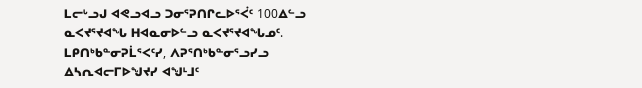ᒪᓕᒡᓗᒍ ᐊᕙᓗᐊᓗ ᑐᓂᕐᕈᑎᒋᓚᐅᕐᐹᑦ 100ᐃᓪᓗ ᓇᐸᔪᕐᔪᐊᖓ ᕼᐊᓇᓂᐅᓪᓗ ᓇᐸᔪᕐᔪᐊᖓᓄᑦ.
ᒪᑭᑎᒃᑲᓐᓂᕈᒫᕐᐸᑦᓯ, ᐱᕈᕐᑎᒃᑲᓐᓂᕐᓗᓯᓗ ᐃᓴᕆᐊᓕᒥᐅᖑᔪᓯ ᐊᖑᒻᒧᑦ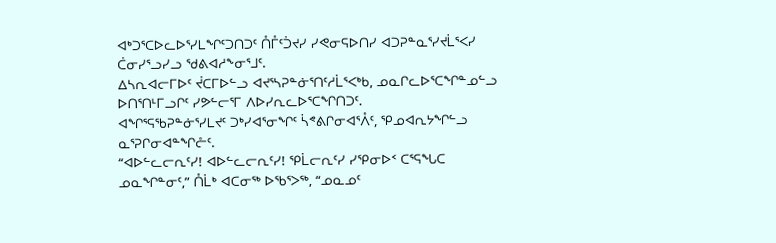ᐊᒃᑐᕐᑕᐅᓚᐅᕐᓯᒪᖏᑦᑐᑎᑐᑦ ᑍᒤᑦᑑᔪᓯ ᓯᕙᓂᕋᐅᑎᓯ ᐊᑐᕈᓐᓇᕐᓯᔪᒫᕐᐸᓯ ᑖᓂᓯᕐᓗᓯᓗ ᖁᕕᐊᓱᖕᓂᕐᒧᑦ.
ᐃᓴᕆᐊᓕᒥᐅᑦ ᔫᑕᒥᐅᓪᓗ ᐊᔪᕐᓴᕈᓐᓃᕐᑎᑦᓱᒫᕐᐸᒃᑲ, ᓄᓇᒋᓚᐅᕐᑕᖏᓐᓄᓪᓗ ᐅᑎᕐᑎᒻᒥᓗᒋᑦ ᓯᕗᓪᓕᕐᒥ ᐱᐅᓯᕆᓚᐅᕐᑕᖏᑎᑐᑦ.
ᐊᖏᕐᕋᖃᕈᓐᓃᕐᓯᒪᔪᑦ ᑐᒃᓯᐊᕐᓂᖏᑦ ᓵᕝᕕᒋᓂᐊᕐᐰᑦ, ᕿᓄᐊᕆᔭᖏᓪᓗ ᓇᕐᕈᒋᓂᐊᓐᖏᓔᑦ.
“ᐊᐅᓪᓚᓕᕆᑦᓯ! ᐊᐅᓪᓚᓕᕆᑦᓯ! ᕿᒫᓕᕆᑦᓯ ᓯᕿᓂᐅᑉ ᑕᕐᕋᖓᑕ ᓄᓇᖏᓐᓂᑦ,” ᑍᒫᒃ ᐊᑕᓂᖅ ᐅᖃᕐᐳᖅ, “ᓄᓇᓄᑦ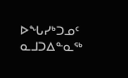ᐅᖓᓯᒃᑐᓄᑦ ᓇᒧᑐᐃᓐᓇᖅ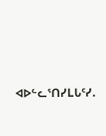ᐊᐅᓪᓚᕐᑎᓯᒪᒐᑦᓯ.